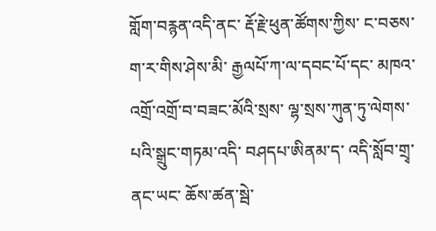གློག་བརྙན་འདི་ནང་ རྡོ་རྗེ་ཕུན་ཚོགས་ཀྱིས་ ང་བཅས་ག་ར་གིས་ཤེས་མི་ རྒྱལཔོ་ཀ་ལ་དབང་པོ་དང་ མཁའ་འགྲོ་འགྲོ་བ་བཟང་མོའི་སྲས་ ལྷ་སྲས་ཀུན་ཏུ་ལེགས་པའི་སྒྲུང་གཏམ་འདི་ བཤདཔ་ཨིནམ་ད་ འདི་སློབ་གྲྭ་ནང་ཡང་ ཆོས་ཚན་སྦེ་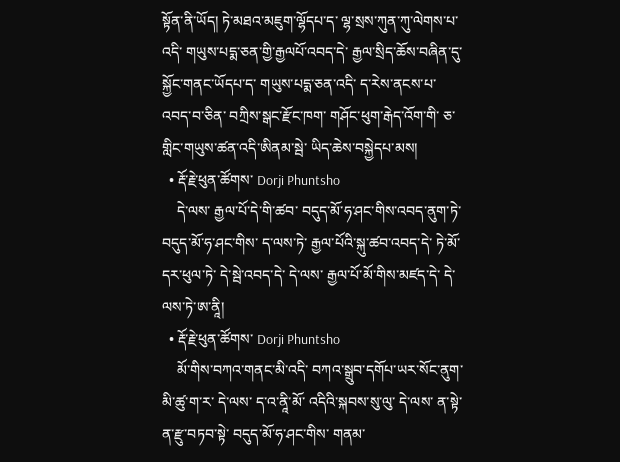སྟོན་ནི་ཡོད། ཏེ་མཐའ་མཇུག་ལྷོདཔ་ད་ ལྷ་སྲས་ཀུན་ཀུ་ལེགས་པ་འདི་ གཡུས་པདྨ་ཅན་གྱི་རྒྱལཔོ་འབད་དེ་ རྒྱལ་སྲིད་ཆོས་བཞིན་དུ་སྐྱོང་གནང་ཡོདཔ་ད་ གཡུས་པདྨ་ཅན་འདི་ ད་རེས་ནངས་པ་འབད་བ་ཅིན་ བཀྲིས་སྒང་རྫོང་ཁག་ གཤོང་ཕུག་རྒེད་འོག་གི་ ཅ་གླིང་གཡུས་ཚན་འདི་ཨིནམ་སྦེ་ ཡིད་ཆེས་བསྐྱེདཔ་མས།
  • རྡོ་རྗེ་ཕུན་ཚོགས་ Dorji Phuntsho
    དེ་ལས་ རྒྱལ་པོ་དེ་གི་ཚབ་ བདུད་མོ་ཧ་ཤང་གིས་འབད་ནུག་ཏེ་ བདུད་མོ་ཧ་ཤང་གིས་ ད་ལས་ཏེ་ རྒྱལ་པོའི་སྐུ་ཚབ་འབད་དེ་ ཏེ་མོ་དར་ཕུལ་ཏེ་ དེ་སྦེ་འབད་དེ་ དེ་ལས་ རྒྱལ་པོ་མོ་གིས་མཛད་དེ་ དེ་ལས་ཏེ་ཨ་ནཱི།
  • རྡོ་རྗེ་ཕུན་ཚོགས་ Dorji Phuntsho
    མོ་གིས་བཀའ་གནང་མི་འདི་ བཀའ་སྒྲུབ་དགོཔ་ཡར་སོང་ནུག་ མི་ཚུ་ག་ར་ དེ་ལས་ ད་འ་ནཱི་མོ་ འདིའི་སྐབས་སུ་ལུ་ དེ་ལས་ ན་སྟེ་ན་རྫུ་བཏབ་སྟེ་ བདུད་མོ་ཧ་ཤང་གིས་ གནམ་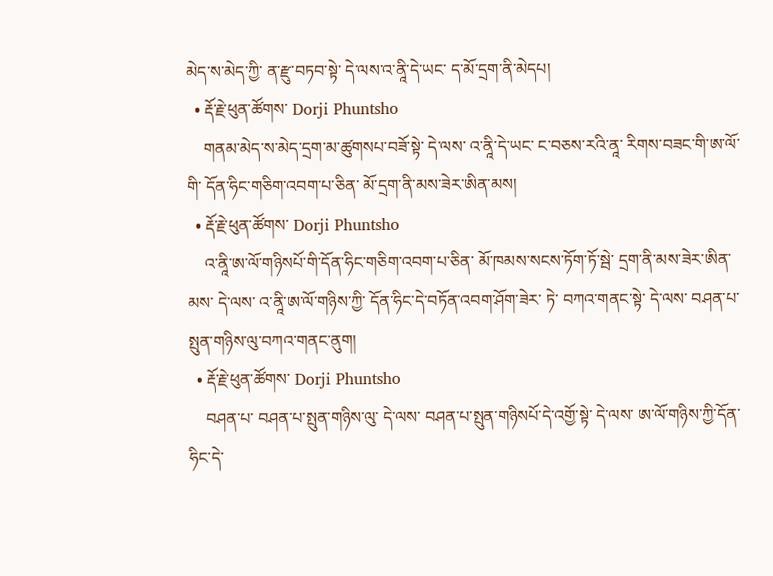མེད་ས་མེད་ཀྱི་ ན་རྫུ་བཏབ་སྟེ་ དེ་ལས་འ་ནཱི་དེ་ཡང་ ད་མོ་དྲག་ནི་མེདཔ།
  • རྡོ་རྗེ་ཕུན་ཚོགས་ Dorji Phuntsho
    གནམ་མེད་ས་མེད་དྲག་མ་ཚུགསཔ་བཟོ་སྟེ་ དེ་ལས་ འ་ནཱི་དེ་ཡང་ ང་བཅས་རའི་ནཱ་ རིགས་བཟང་གི་ཨ་ལོ་གི་ དོན་ཧིང་གཅིག་འབག་པ་ཅིན་ མོ་དྲག་ནི་མས་ཟེར་ཨིན་མས།
  • རྡོ་རྗེ་ཕུན་ཚོགས་ Dorji Phuntsho
    འ་ནཱི་ཨ་ལོ་གཉིསཔོ་གི་དོན་ཧིང་གཅིག་འབག་པ་ཅིན་ མོ་ཁམས་སངས་ཏོག་ཏོ་སྦེ་ དྲག་ནི་མས་ཟེར་ཨིན་མས་ དེ་ལས་ འ་ནཱི་ཨ་ལོ་གཉིས་ཀྱི་ དོན་ཧིང་དེ་བཏོན་འབག་ཤོག་ཟེར་ ཏེ་ བཀའ་གནང་སྟེ་ དེ་ལས་ བཤན་པ་སྤུན་གཉིས་ལུ་བཀའ་གནང་ནུག།
  • རྡོ་རྗེ་ཕུན་ཚོགས་ Dorji Phuntsho
    བཤན་པ་ བཤན་པ་སྤུན་གཉིས་ལུ་ དེ་ལས་ བཤན་པ་སྤུན་གཉིསཔོ་དེ་འགྱོ་སྟེ་ དེ་ལས་ ཨ་ལོ་གཉིས་ཀྱི་དོན་ཧིང་དེ་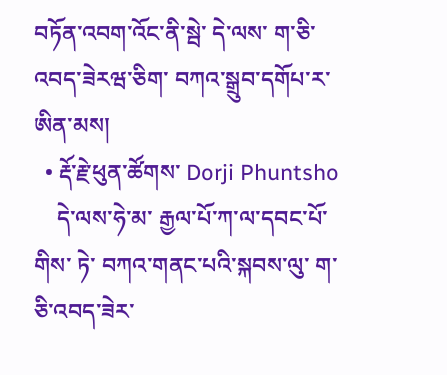བཏོན་འབག་འོང་ནི་སྦེ་ དེ་ལས་ ག་ཅི་འབད་ཟེརཝ་ཅིག་ བཀའ་སྒྲུབ་དགོཔ་ར་ཨིན་མས།
  • རྡོ་རྗེ་ཕུན་ཚོགས་ Dorji Phuntsho
    དེ་ལས་ཧེ་མ་ རྒྱལ་པོ་ཀ་ལ་དབང་པོ་གིས་ ཏེ་ བཀའ་གནང་པའི་སྐབས་ལུ་ ག་ཅི་འབད་ཟེར་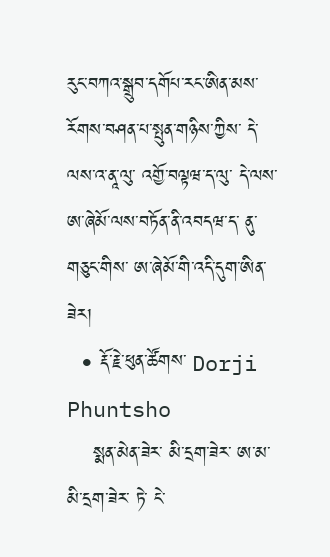རུང་བཀའ་སྒྲུབ་དགོཔ་རང་ཨིན་མས་ རོགས་བཤན་པ་སྤུན་གཉིས་ཀྱིས་ དེ་ལས་འ་ནཱ་ལུ་ འགྱོ་བལྟཝ་ད་ལུ་ དེ་ལས་ ཨ་ཞེམོ་ལས་བཏོན་ནི་འབདཝ་ད་ ནུ་གཅུང་གིས་ ཨ་ཞེམོ་གི་འདི་དུག་ཨིན་ཟེར།
  • རྡོ་རྗེ་ཕུན་ཚོགས་ Dorji Phuntsho
    སྨན་མེན་ཟེར་ མི་དྲག་ཟེར་ ཨ་མ་མི་དྲག་ཟེར་ ཏེ་ ངེ་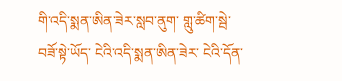གི་འདི་སྨན་ཨིན་ཟེར་སླབ་ནུག་ གླུ་ཚིག་སྦེ་བཟོ་སྟེ་ཡོད་ ངེའི་འདི་སྨན་ཨིན་ཟེར་ ངེའི་དོན་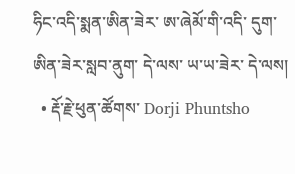ཧིང་འདི་སྨན་ཨིན་ཟེར་ ཨ་ཞེམོ་གི་འདི་ དུག་ཨིན་ཟེར་སླབ་ནུག་ དེ་ལས་ ཡ་ཡ་ཟེར་ དེ་ལས།
  • རྡོ་རྗེ་ཕུན་ཚོགས་ Dorji Phuntsho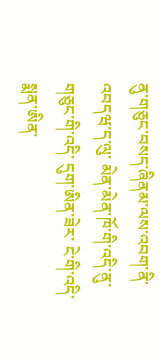ནུ་གཅུང་བསད་ཞིནམ་ལས་འབག་ནི་འབདཝ་ད་ལུ་ མེན་མེན་ཁོ་གི་འདི་ནུ་གཅུང་གི་འདི་ དུག་ཨིན་ཟེར་ ངེ་གི་འདི་སྨན་ཨིན་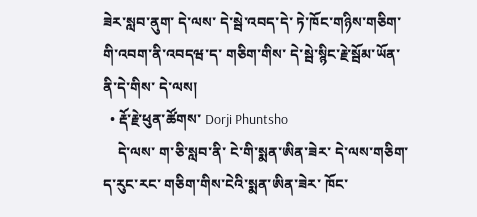ཟེར་སླབ་ནུག་ དེ་ལས་ དེ་སྦེ་འབད་དེ་ ཏེ་ཁོང་གཉིས་གཅིག་གི་འབག་ནི་འབདཝ་ད་ གཅིག་གིས་ དེ་སྦེ་སྙིང་རྗེ་སྦོམ་ཡོན་ནི་དེ་གིས་ དེ་ལས།
  • རྡོ་རྗེ་ཕུན་ཚོགས་ Dorji Phuntsho
    དེ་ལས་ ག་ཅི་སླབ་ནི་ ངེ་གི་སྨན་ཨིན་ཟེར་ དེ་ལས་གཅིག་ད་རུང་རང་ གཅིག་གིས་ངེའི་སྨན་ཨིན་ཟེར་ ཁོང་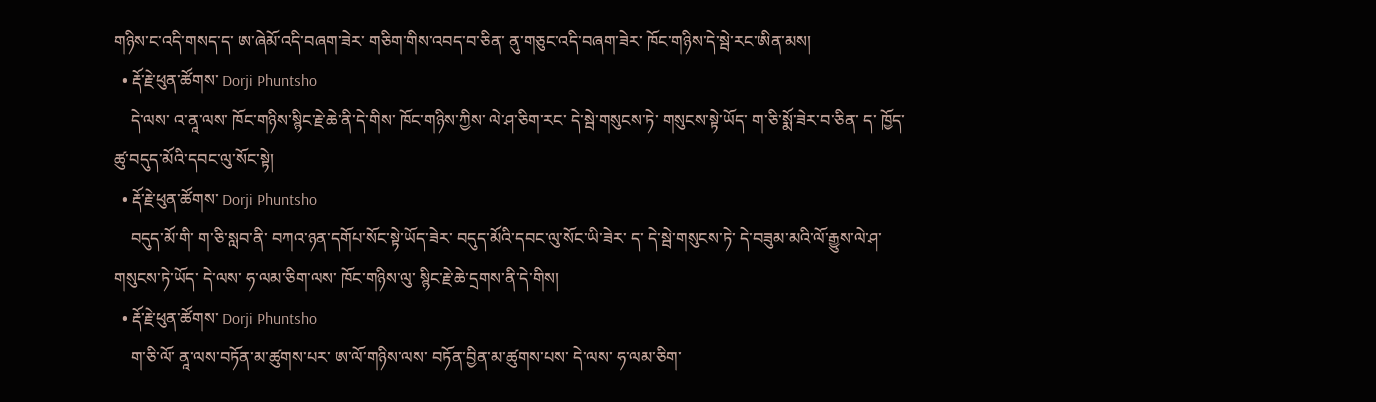གཉིས་ང་འདི་གསད་ད་ ཨ་ཞེམོ་འདི་བཞག་ཟེར་ གཅིག་གིས་འབད་བ་ཅིན་ ནུ་གཅུང་འདི་བཞག་ཟེར་ ཁོང་གཉིས་དེ་སྦེ་རང་ཨིན་མས།
  • རྡོ་རྗེ་ཕུན་ཚོགས་ Dorji Phuntsho
    དེ་ལས་ འ་ནཱ་ལས་ ཁོང་གཉིས་སྙིང་རྗེ་ཆེ་ནི་དེ་གིས་ ཁོང་གཉིས་ཀྱིས་ ལེ་ཤ་ཅིག་རང་ དེ་སྦེ་གསུངས་ཏེ་ གསུངས་སྟེ་ཡོད་ ག་ཅི་སྨོ་ཟེར་བ་ཅིན་ ད་ ཁྱོད་ཚུ་བདུད་མོའི་དབང་ལུ་སོང་སྟེ།
  • རྡོ་རྗེ་ཕུན་ཚོགས་ Dorji Phuntsho
    བདུད་མོ་གི་ ག་ཅི་སླབ་ནི་ བཀའ་ཉན་དགོཔ་སོང་སྟེ་ཡོད་ཟེར་ བདུད་མོའི་དབང་ལུ་སོང་ཡི་ཟེར་ ད་ དེ་སྦེ་གསུངས་ཏེ་ དེ་བཟུམ་མའི་ལོ་རྒྱུས་ལེ་ཤ་གསུངས་ཏེ་ཡོད་ དེ་ལས་ ཧ་ལམ་ཅིག་ལས་ ཁོང་གཉིས་ལུ་ སྙིང་རྗེ་ཆེ་དྲགས་ནི་དེ་གིས།
  • རྡོ་རྗེ་ཕུན་ཚོགས་ Dorji Phuntsho
    ག་ཅི་ལོ་ ནཱ་ལས་བཏོན་མ་ཚུགས་པར་ ཨ་ལོ་གཉིས་ལས་ བཏོན་བྱིན་མ་ཚུགས་པས་ དེ་ལས་ ཧ་ལམ་ཅིག་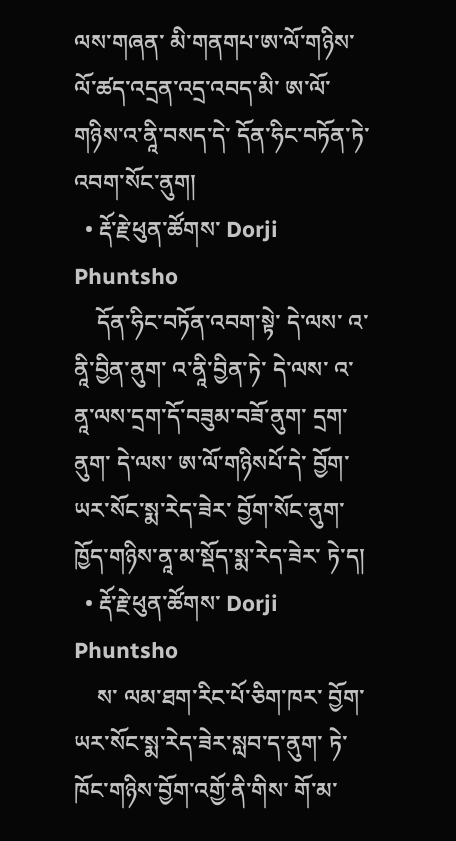ལས་གཞན་ མི་གནགཔ་ཨ་ལོ་གཉིས་ ལོ་ཚད་འདྲན་འདྲ་འབད་མི་ ཨ་ལོ་གཉིས་འ་ནཱི་བསད་དེ་ དོན་ཧིང་བཏོན་ཏེ་འབག་སོང་ནུག།
  • རྡོ་རྗེ་ཕུན་ཚོགས་ Dorji Phuntsho
    དོན་ཧིང་བཏོན་འབག་སྟེ་ དེ་ལས་ འ་ནཱི་བྱིན་ནུག་ འ་ནཱི་བྱིན་ཏེ་ དེ་ལས་ འ་ནཱ་ལས་དྲག་དོ་བཟུམ་བཟོ་ནུག་ དྲག་ནུག་ དེ་ལས་ ཨ་ལོ་གཉིསཔོ་དེ་ བྱོག་ཡར་སོང་སྨ་རེད་ཟེར་ བྱོག་སོང་ནུག་ ཁྱོད་གཉིས་ནཱ་མ་སྡོད་སྨ་རེད་ཟེར་ ཏེ་ད།
  • རྡོ་རྗེ་ཕུན་ཚོགས་ Dorji Phuntsho
    ས་ ལམ་ཐག་རིང་པོ་ཅིག་ཁར་ བྱོག་ཡར་སོང་སྨ་རེད་ཟེར་སླབ་ད་ནུག་ ཏེ་ཁོང་གཉིས་བྱོག་འགྱོ་ནི་གིས་ གོ་མ་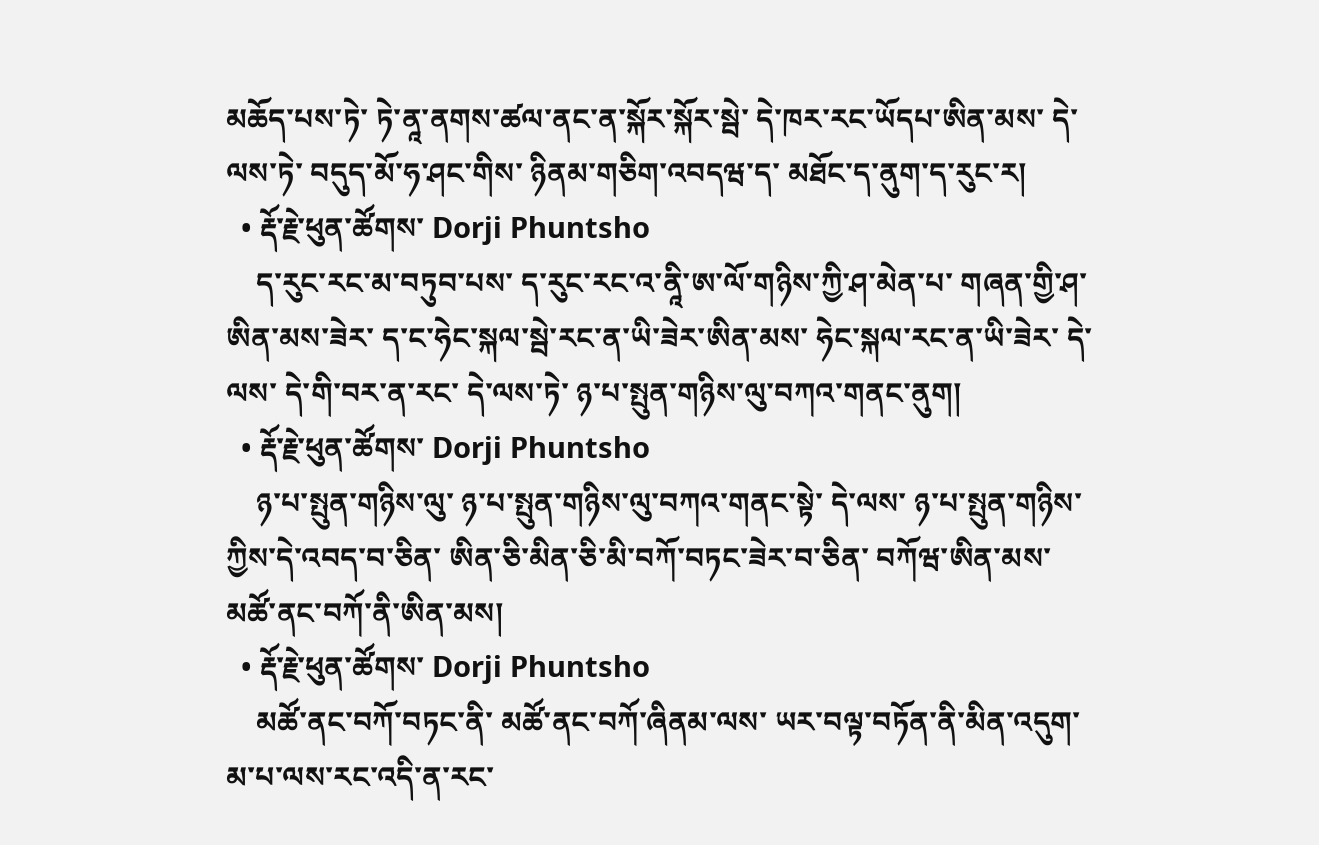མཆོད་པས་ཏེ་ ཏེ་ནཱ་ནགས་ཚལ་ནང་ན་སྐོར་སྐོར་སྦེ་ དེ་ཁར་རང་ཡོདཔ་ཨིན་མས་ དེ་ལས་ཏེ་ བདུད་མོ་ཧ་ཤང་གིས་ ཉིནམ་གཅིག་འབདཝ་ད་ མཐོང་ད་ནུག་ད་རུང་ར།
  • རྡོ་རྗེ་ཕུན་ཚོགས་ Dorji Phuntsho
    ད་རུང་རང་མ་བཏུབ་པས་ ད་རུང་རང་འ་ནཱི་ཨ་ལོ་གཉིས་ཀྱི་ཤ་མེན་པ་ གཞན་གྱི་ཤ་ཨིན་མས་ཟེར་ ད་ང་ཧེང་སྐལ་སྦེ་རང་ན་ཡི་ཟེར་ཨིན་མས་ ཧེང་སྐལ་རང་ན་ཡི་ཟེར་ དེ་ལས་ དེ་གི་བར་ན་རང་ དེ་ལས་ཏེ་ ཉ་པ་སྤུན་གཉིས་ལུ་བཀའ་གནང་ནུག།
  • རྡོ་རྗེ་ཕུན་ཚོགས་ Dorji Phuntsho
    ཉ་པ་སྤུན་གཉིས་ལུ་ ཉ་པ་སྤུན་གཉིས་ལུ་བཀའ་གནང་སྟེ་ དེ་ལས་ ཉ་པ་སྤུན་གཉིས་ཀྱིས་དེ་འབད་བ་ཅིན་ ཨིན་ཅི་མིན་ཅི་མི་བཀོ་བཏང་ཟེར་བ་ཅིན་ བཀོཝ་ཨིན་མས་ མཚོ་ནང་བཀོ་ནི་ཨིན་མས།
  • རྡོ་རྗེ་ཕུན་ཚོགས་ Dorji Phuntsho
    མཚོ་ནང་བཀོ་བཏང་ནི་ མཚོ་ནང་བཀོ་ཞིནམ་ལས་ ཡར་བལྟ་བཏོན་ནི་མིན་འདུག་ མ་པ་ལས་རང་འདི་ན་རང་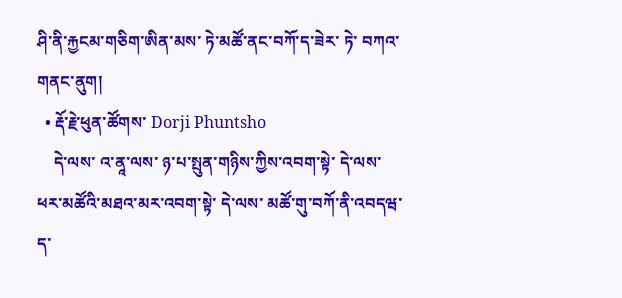ཤི་ནི་རྐྱངམ་གཅིག་ཨིན་མས་ ཏེ་མཚོ་ནང་བཀོ་ད་ཟེར་ ཏེ་ བཀའ་གནང་ནུག།
  • རྡོ་རྗེ་ཕུན་ཚོགས་ Dorji Phuntsho
    དེ་ལས་ འ་ནཱ་ལས་ ཉ་པ་སྤུན་གཉིས་ཀྱིས་འབག་སྟེ་ དེ་ལས་ཕར་མཚོའི་མཐའ་མར་འབག་སྟེ་ དེ་ལས་ མཚོ་གུ་བཀོ་ནི་འབདཝ་ད་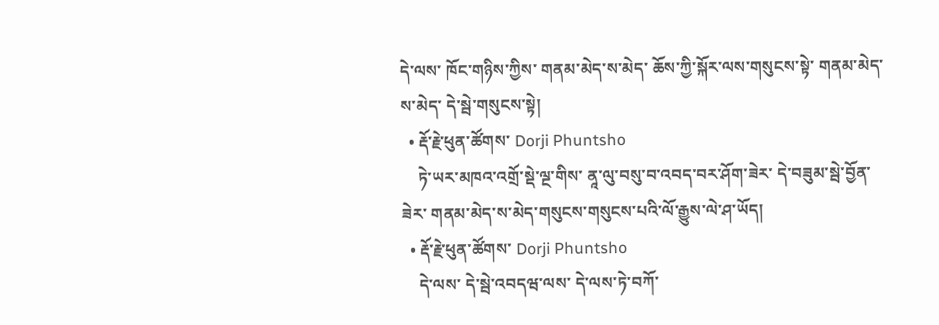དེ་ལས་ ཁོང་གཉིས་ཀྱིས་ གནམ་མེད་ས་མེད་ ཆོས་ཀྱི་སྐོར་ལས་གསུངས་སྟེ་ གནམ་མེད་ས་མེད་ དེ་སྦེ་གསུངས་སྟེ།
  • རྡོ་རྗེ་ཕུན་ཚོགས་ Dorji Phuntsho
    ཏེ་ཡར་མཁའ་འགྲོ་སྡེ་ལྔ་གིས་ ནཱ་ལུ་བསུ་བ་འབད་བར་ཤོག་ཟེར་ དེ་བཟུམ་སྦེ་བྱོན་ཟེར་ གནམ་མེད་ས་མེད་གསུངས་གསུངས་པའི་ལོ་རྒྱུས་ལེ་ཤ་ཡོད།
  • རྡོ་རྗེ་ཕུན་ཚོགས་ Dorji Phuntsho
    དེ་ལས་ དེ་སྦེ་འབདཝ་ལས་ དེ་ལས་ཏེ་བཀོ་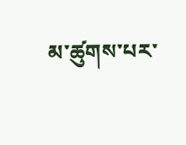མ་ཚུགས་པར་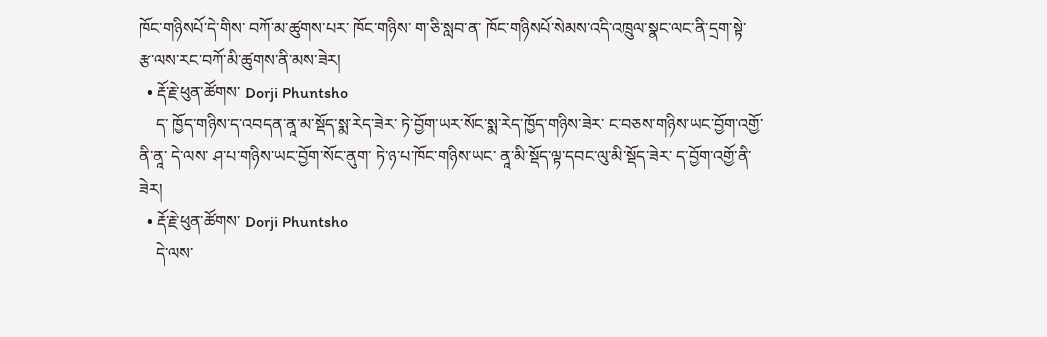ཁོང་གཉིསཔོ་དེ་གིས་ བཀོ་མ་ཚུགས་པར་ ཁོང་གཉིས་ ག་ཅི་སླབ་ན་ ཁོང་གཉིསཔོ་སེམས་འདི་འཁྲུལ་སྣང་ལང་ནི་དྲག་སྟེ་ རྩ་ལས་རང་བཀོ་མི་ཚུགས་ནི་མས་ཟེར།
  • རྡོ་རྗེ་ཕུན་ཚོགས་ Dorji Phuntsho
    ད་ ཁྱོད་གཉིས་ད་འབདན་ནཱ་མ་སྡོད་སྨ་རེད་ཟེར་ ཏེ་བྱོག་ཡར་སོང་སྨ་རེད་ཁྱོད་གཉིས་ཟེར་ ང་བཅས་གཉིས་ཡང་བྱོག་འགྱོ་ནི་ནཱ་ དེ་ལས་ ཤ་པ་གཉིས་ཡང་བྱོག་སོང་ནུག་ ཏེ་ཉ་པ་ཁོང་གཉིས་ཡང་ ནཱ་མི་སྡོད་ལྟ་དབང་ལུ་མི་སྡོད་ཟེར་ ད་བྱོག་འགྱོ་ནི་ཟེར།
  • རྡོ་རྗེ་ཕུན་ཚོགས་ Dorji Phuntsho
    དེ་ལས་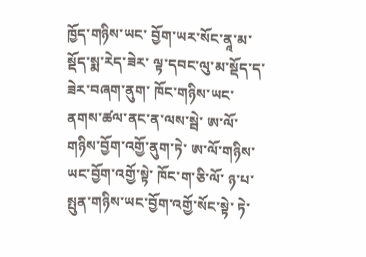ཁྱོད་གཉིས་ཡང་ བྱོག་ཡར་སོང་ནཱ་མ་སྡོད་སྨ་རེད་ཟེར་ ལྟ་དབང་ལུ་མ་སྡོད་ད་ཟེར་བཞག་ནུག་ ཁོང་གཉིས་ཡང་ ནགས་ཚལ་ནང་ན་ལས་སྦེ་ ཨ་ལོ་གཉིས་བྱོག་འགྱོ་ནུག་ཏེ་ ཨ་ལོ་གཉིས་ཡང་བྱོག་འགྱོ་སྟེ་ ཁོང་ག་ཅི་ལོ་ ཉ་པ་སྤུན་གཉིས་ཡང་བྱོག་འགྱོ་སོང་སྟེ་ ཏེ་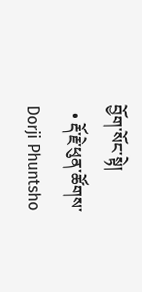བྱོག་སོང་སྟེ།
  • རྡོ་རྗེ་ཕུན་ཚོགས་ Dorji Phuntsho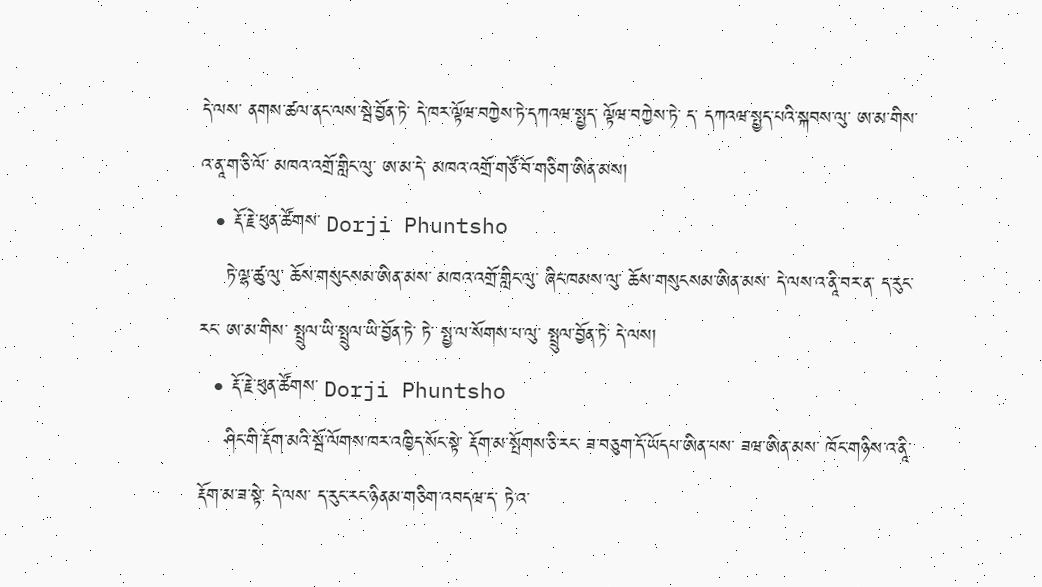དེ་ལས་ ནགས་ཚལ་ནང་ལས་སྦེ་བྱོན་ཏེ་ དེ་ཁར་ལྟོཝ་བཀྱེས་ཏེ་དཀའཝ་སྤྱད་ ལྟོཝ་བཀྱེས་ཏེ་ ད་ དཀའཝ་སྤྱད་པའི་སྐབས་ལུ་ ཨ་མ་གིས་ འ་ནཱ་ག་ཅི་ལོ་ མཁའ་འགྲོ་གླིང་ལུ་ ཨ་མ་དེ་ མཁའ་འགྲོ་གཙོ་བོ་གཅིག་ཨིན་མས།
  • རྡོ་རྗེ་ཕུན་ཚོགས་ Dorji Phuntsho
    ཏེ་ལྷ་ཚུ་ལུ་ ཆོས་གསུངསམ་ཨིན་མས་ མཁའ་འགྲོ་གླིང་ལུ་ ཞིང་ཁམས་ལུ་ ཆོས་གསུངསམ་ཨིན་མས་ དེ་ལས་འ་ནཱི་བར་ན་ ད་རུང་རང་ ཨ་མ་གིས་ སྤྲུལ་ཡི་སྤྲུལ་ཡི་བྱོན་ཏེ་ ཏེ་ སྤྱ་ལ་སོགས་པ་ལུ་ སྤྲུལ་བྱོན་ཏེ་ དེ་ལས།
  • རྡོ་རྗེ་ཕུན་ཚོགས་ Dorji Phuntsho
    ཤིང་གི་རྡོག་མའི་སྦོ་ལོགས་ཁར་འཁྱིད་སོང་སྟེ་ རྡོག་མ་སྤོགས་ཅི་རང་ ཟ་བཅུག་དོ་ཡོདཔ་ཨིན་པས་ ཟཝ་ཨིན་མས་ ཁོང་གཉིས་འ་ནཱི་རྡོག་མ་ཟ་སྟེ་ དེ་ལས་ ད་རུང་རང་ཉིནམ་གཅིག་འབདཝ་ད་ ཏེ་འ་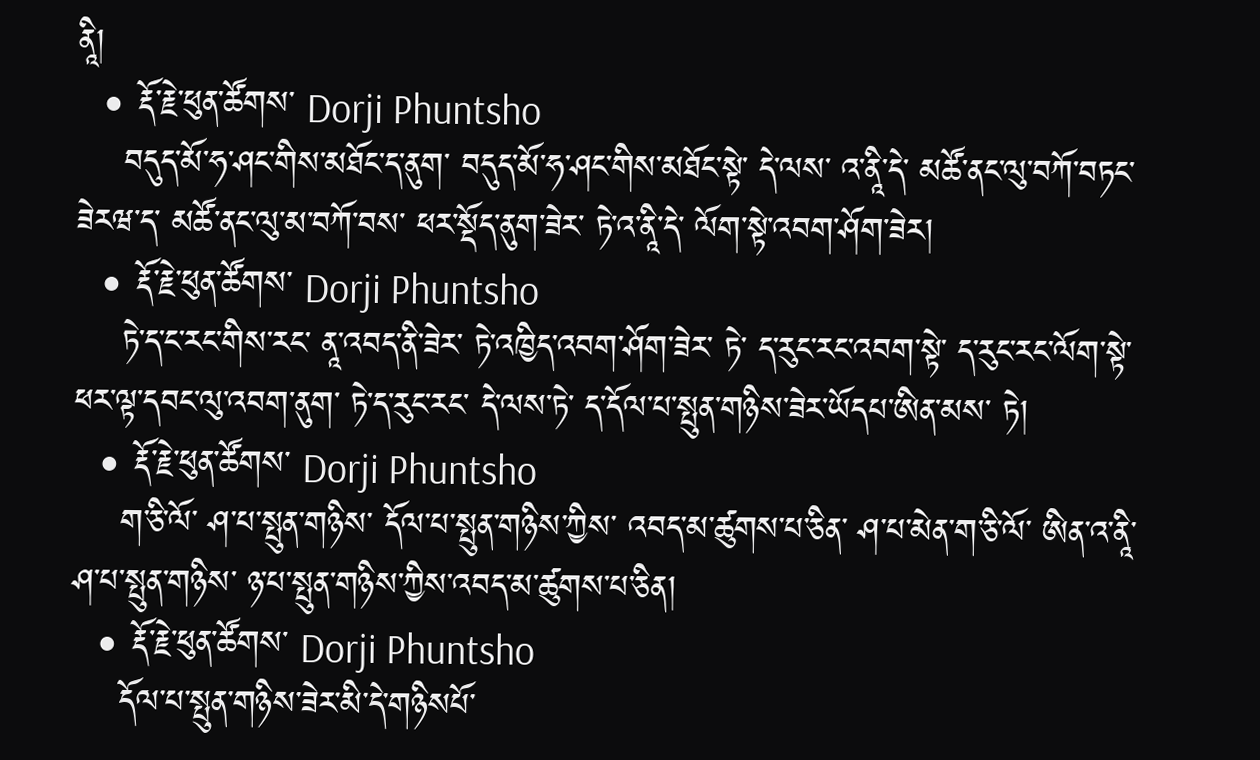ནཱི།
  • རྡོ་རྗེ་ཕུན་ཚོགས་ Dorji Phuntsho
    བདུད་མོ་ཧ་ཤང་གིས་མཐོང་ད་ནུག་ བདུད་མོ་ཧ་ཤང་གིས་མཐོང་སྟེ་ དེ་ལས་ འ་ནཱི་དེ་ མཚོ་ནང་ལུ་བཀོ་བཏང་ཟེརཝ་ད་ མཚོ་ནང་ལུ་མ་བཀོ་བས་ ཕར་སྡོད་ནུག་ཟེར་ ཏེ་འ་ནཱི་དེ་ ལོག་སྟེ་འབག་ཤོག་ཟེར།
  • རྡོ་རྗེ་ཕུན་ཚོགས་ Dorji Phuntsho
    ཏེ་ད་ང་རང་གིས་རང་ ནཱ་འབད་ནི་ཟེར་ ཏེ་འཁྱིད་འབག་ཤོག་ཟེར་ ཏེ་ ད་རུང་རང་འབག་སྟེ་ ད་རུང་རང་ལོག་སྟེ་ ཕར་ལྟ་དབང་ལུ་འབག་ནུག་ ཏེ་ད་རུང་རང་ དེ་ལས་ཏེ་ ད་དོལ་པ་སྤུན་གཉིས་ཟེར་ཡོདཔ་ཨིན་མས་ ཏེ།
  • རྡོ་རྗེ་ཕུན་ཚོགས་ Dorji Phuntsho
    ག་ཅི་ལོ་ ཤ་པ་སྤུན་གཉིས་ དོལ་པ་སྤུན་གཉིས་ཀྱིས་ འབད་མ་ཚུགས་པ་ཅིན་ ཤ་པ་མེན་ག་ཅི་ལོ་ ཨིན་འ་ནཱི་ཤ་པ་སྤུན་གཉིས་ ཉ་པ་སྤུན་གཉིས་ཀྱིས་འབད་མ་ཚུགས་པ་ཅིན།
  • རྡོ་རྗེ་ཕུན་ཚོགས་ Dorji Phuntsho
    དོལ་པ་སྤུན་གཉིས་ཟེར་མི་དེ་གཉིསཔོ་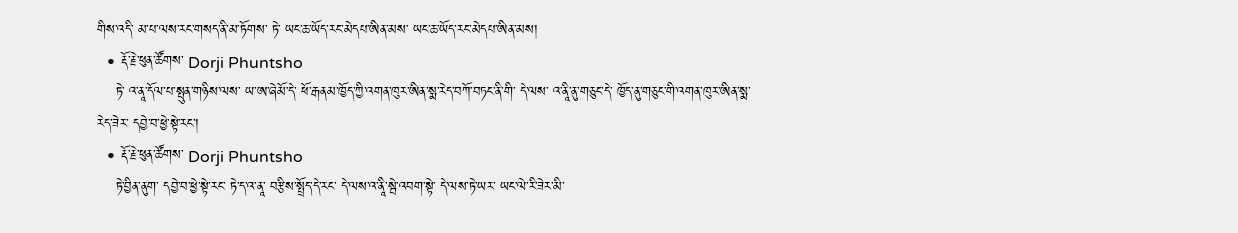གིས་འདི་ མ་པ་ལས་རང་གསད་ནི་མ་ཏོགས་ ཏེ་ ཡང་ཆ་ཡོད་རང་མེདཔ་ཨིན་མས་ ཡང་ཆ་ཡོད་རང་མེདཔ་ཨིན་མས།
  • རྡོ་རྗེ་ཕུན་ཚོགས་ Dorji Phuntsho
    ཏེ་ འ་ནཱ་དོལ་པ་སྤུན་གཉིས་ལས་ ཡ་ཨ་ཞེམོ་དེ་ ཕོ་རྒནམ་ཁྱོད་ཀྱི་འགན་ཁུར་ཨིན་སྨ་རེད་བཀོ་བཏང་ནི་གི་ དེ་ལས་ འ་ནཱི་ནུ་གཅུང་དེ་ ཁྱོད་ནུ་གཅུང་གི་འགན་ཁུར་ཨིན་སྨ་རེད་ཟེར་ དབྱེ་བ་ཕྱེ་སྟེ་རང་།
  • རྡོ་རྗེ་ཕུན་ཚོགས་ Dorji Phuntsho
    ཏེ་བྱིན་ནུག་ དབྱེ་བ་ཕྱེ་སྟེ་རང་ ཏེ་ད་འ་ནཱ་ བརྩིས་སྤྲོད་དེ་རང་ དེ་ལས་འ་ནཱི་སྦེ་འབག་སྟེ་ དེ་ལས་ཏེ་ཡར་ ཡང་ལེ་རི་ཟེར་མི་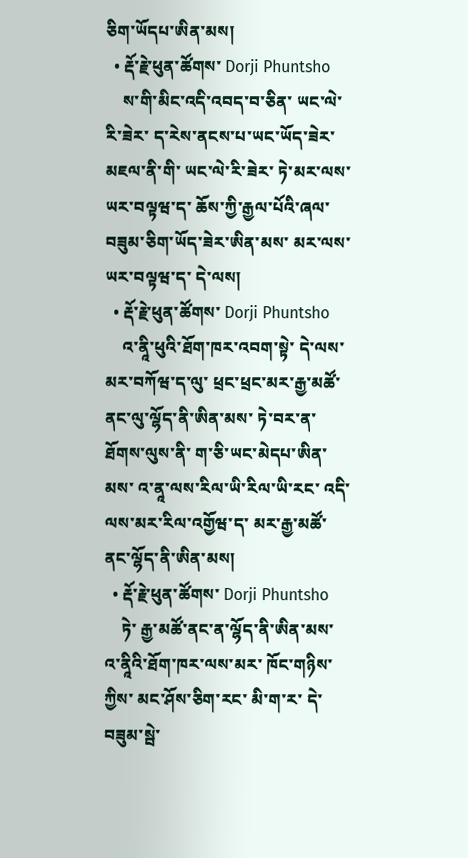ཅིག་ཡོདཔ་ཨིན་མས།
  • རྡོ་རྗེ་ཕུན་ཚོགས་ Dorji Phuntsho
    ས་གི་མིང་འདི་འབད་བ་ཅིན་ ཡང་ལེ་རི་ཟེར་ ད་རེས་ནངས་པ་ཡང་ཡོད་ཟེར་མཇལ་ནི་གི་ ཡང་ལེ་རི་ཟེར་ ཏེ་མར་ལས་ཡར་བལྟཝ་ད་ ཆོས་ཀྱི་རྒྱལ་པོའི་ཞལ་བཟུམ་ཅིག་ཡོད་ཟེར་ཨིན་མས་ མར་ལས་ཡར་བལྟཝ་ད་ དེ་ལས།
  • རྡོ་རྗེ་ཕུན་ཚོགས་ Dorji Phuntsho
    འ་ནཱི་ཕུའི་ཐོག་ཁར་འབག་སྟེ་ དེ་ལས་མར་བཀོཝ་ད་ལུ་ ཕྲང་ཕྲང་མར་རྒྱ་མཚོ་ནང་ལུ་ལྷོད་ནི་ཨིན་མས་ ཏེ་བར་ན་ཐོགས་ལུས་ནི་ ག་ཅི་ཡང་མེདཔ་ཨིན་མས་ འ་ནཱ་ལས་རིལ་ཡི་རིལ་ཡི་རང་ འདི་ལས་མར་རིལ་འགྱོཝ་ད་ མར་རྒྱ་མཚོ་ནང་ལྷོད་ནི་ཨིན་མས།
  • རྡོ་རྗེ་ཕུན་ཚོགས་ Dorji Phuntsho
    ཏེ་ རྒྱ་མཚོ་ནང་ན་ལྷོད་ནི་ཨིན་མས་ འ་ནཱིའི་ཐོག་ཁར་ལས་མར་ ཁོང་གཉིས་ཀྱིས་ མང་ཤོས་ཅིག་རང་ མི་ག་ར་ དེ་བཟུམ་སྦེ་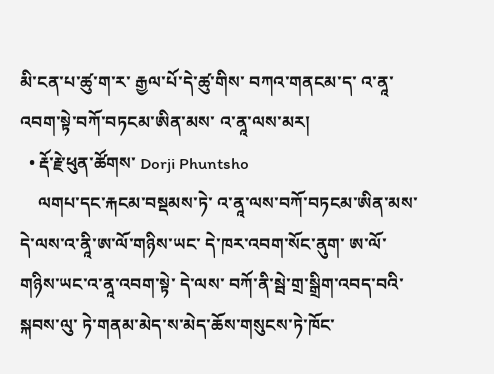མི་ངན་པ་ཚུ་ག་ར་ རྒྱལ་པོ་དེ་ཚུ་གིས་ བཀའ་གནངམ་ད་ འ་ནཱ་འབག་སྟེ་བཀོ་བཏངམ་ཨིན་མས་ འ་ནཱ་ལས་མར།
  • རྡོ་རྗེ་ཕུན་ཚོགས་ Dorji Phuntsho
    ལགཔ་དང་རྐངམ་བསྡམས་ཏེ་ འ་ནཱ་ལས་བཀོ་བཏངམ་ཨིན་མས་ དེ་ལས་འ་ནཱི་ཨ་ལོ་གཉིས་ཡང་ དེ་ཁར་འབག་སོང་ནུག་ ཨ་ལོ་གཉིས་ཡང་འ་ནཱ་འབག་སྟེ་ དེ་ལས་ བཀོ་ནི་སྦེ་གྲ་སྒྲིག་འབད་བའི་སྐབས་ལུ་ ཏེ་གནམ་མེད་ས་མེད་ཆོས་གསུངས་ཏེ་ཁོང་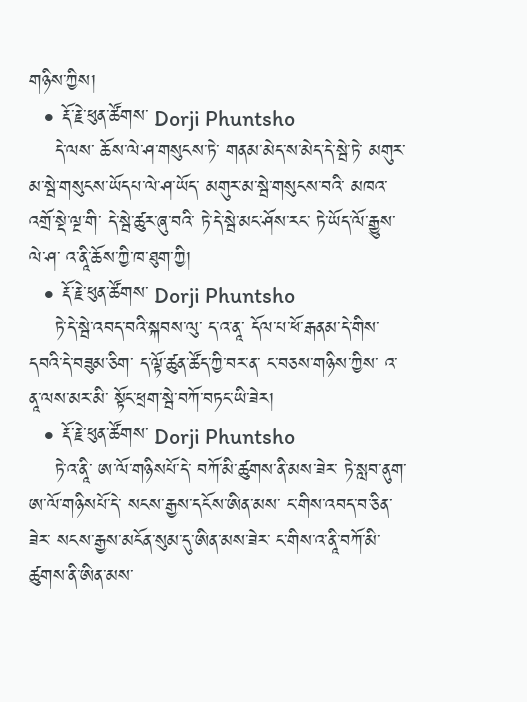གཉིས་ཀྱིས།
  • རྡོ་རྗེ་ཕུན་ཚོགས་ Dorji Phuntsho
    དེ་ལས་ ཆོས་ལེ་ཤ་གསུངས་ཏེ་ གནམ་མེད་ས་མེད་དེ་སྦེ་ཏེ་ མགུར་མ་སྦེ་གསུངས་ཡོདཔ་ལེ་ཤ་ཡོད་ མགུར་མ་སྦེ་གསུངས་བའི་ མཁའ་འགྲོ་སྡེ་ལྔ་གི་ དེ་སྦེ་ཚུར་ཞུ་བའི་ ཏེ་དེ་སྦེ་མང་ཤོས་རང་ ཏེ་ཡོད་ལོ་རྒྱུས་ལེ་ཤ་ འ་ནཱི་ཆོས་ཀྱི་ཁ་ཐུག་ཀྱི།
  • རྡོ་རྗེ་ཕུན་ཚོགས་ Dorji Phuntsho
    ཏེ་དེ་སྦེ་འབད་བའི་སྐབས་ལུ་ ད་འ་ནཱ་ དོལ་པ་ཕོ་རྒནམ་དེ་གིས་ དབའི་དེ་བཟུམ་ཅིག་ ད་ལྟོ་ཚུན་ཚོད་ཀྱི་བར་ན་ ང་བཅས་གཉིས་ཀྱིས་ འ་ནཱ་ལས་མར་མི་ སྟོང་ཕྲག་སྦེ་བཀོ་བཏང་ཡི་ཟེར།
  • རྡོ་རྗེ་ཕུན་ཚོགས་ Dorji Phuntsho
    ཏེ་འ་ནཱི་ ཨ་ལོ་གཉིསཔོ་དེ་ བཀོ་མི་ཚུགས་ནི་མས་ཟེར་ ཏེ་སླབ་ནུག་ ཨ་ལོ་གཉིསཔོ་དེ་ སངས་རྒྱས་དངོས་ཨིན་མས་ ང་གིས་འབད་བ་ཅིན་ཟེར་ སངས་རྒྱས་མངོན་སུམ་དུ་ཨིན་མས་ཟེར་ ང་གིས་འ་ནཱི་བཀོ་མི་ཚུགས་ནི་ཨིན་མས་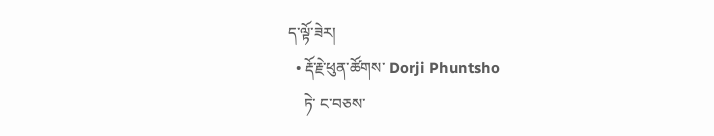ད་ལྟོ་ཟེར།
  • རྡོ་རྗེ་ཕུན་ཚོགས་ Dorji Phuntsho
    ཏེ་ ང་བཅས་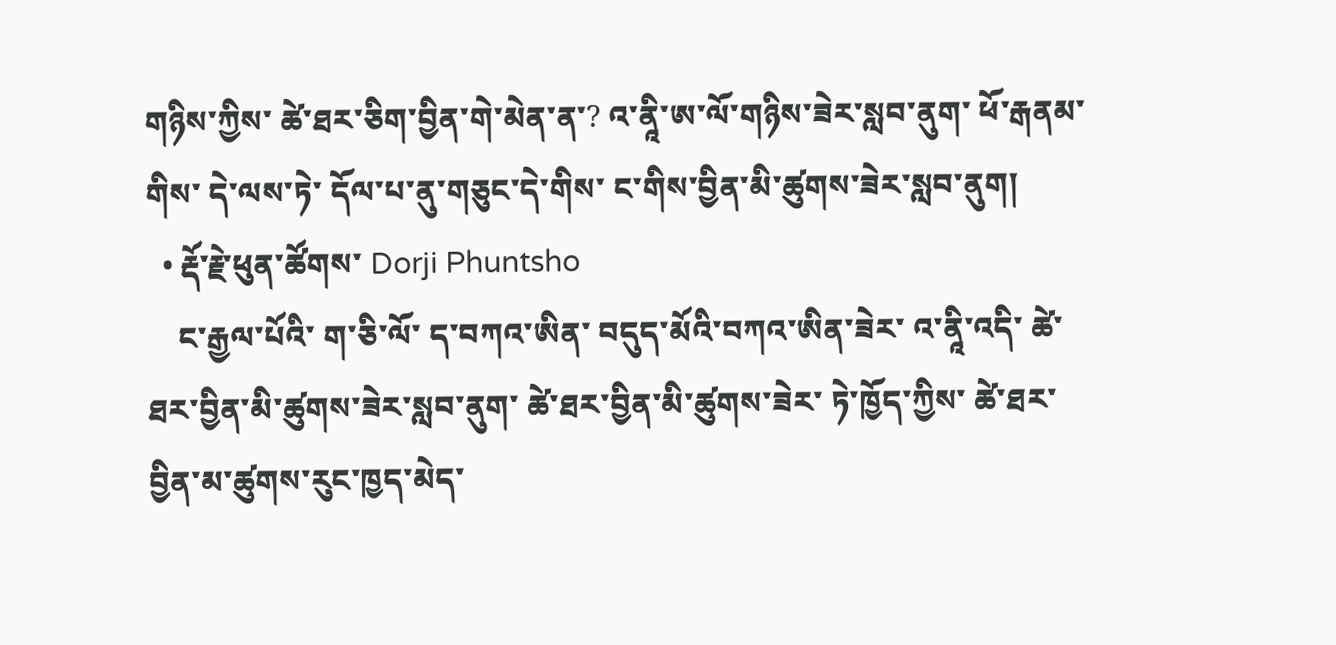གཉིས་ཀྱིས་ ཚེ་ཐར་ཅིག་བྱིན་གེ་མེན་ན་? འ་ནཱི་ཨ་ལོ་གཉིས་ཟེར་སླབ་ནུག་ ཕོ་རྒནམ་གིས་ དེ་ལས་ཏེ་ དོལ་པ་ནུ་གཅུང་དེ་གིས་ ང་གིས་བྱིན་མི་ཚུགས་ཟེར་སླབ་ནུག།
  • རྡོ་རྗེ་ཕུན་ཚོགས་ Dorji Phuntsho
    ང་རྒྱལ་པོའི་ ག་ཅི་ལོ་ ད་བཀའ་ཨིན་ བདུད་མོའི་བཀའ་ཨིན་ཟེར་ འ་ནཱི་འདི་ ཚེ་ཐར་བྱིན་མི་ཚུགས་ཟེར་སླབ་ནུག་ ཚེ་ཐར་བྱིན་མི་ཚུགས་ཟེར་ ཏེ་ཁྱོད་ཀྱིས་ ཚེ་ཐར་བྱིན་མ་ཚུགས་རུང་ཁྱད་མེད་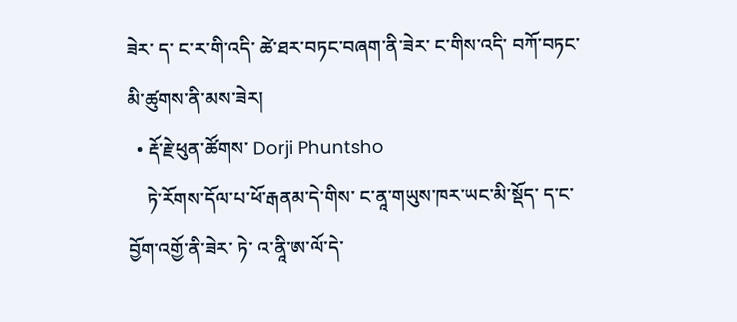ཟེར་ ད་ ང་ར་གི་འདི་ ཚེ་ཐར་བཏང་བཞག་ནི་ཟེར་ ང་གིས་འདི་ བཀོ་བཏང་མི་ཚུགས་ནི་མས་ཟེར།
  • རྡོ་རྗེ་ཕུན་ཚོགས་ Dorji Phuntsho
    ཏེ་རོགས་དོལ་པ་ཕོ་རྒནམ་དེ་གིས་ ང་ནཱ་གཡུས་ཁར་ཡང་མི་སྡོད་ ད་ང་བྱོག་འགྱོ་ནི་ཟེར་ ཏེ་ འ་ནཱི་ཨ་ལོ་དེ་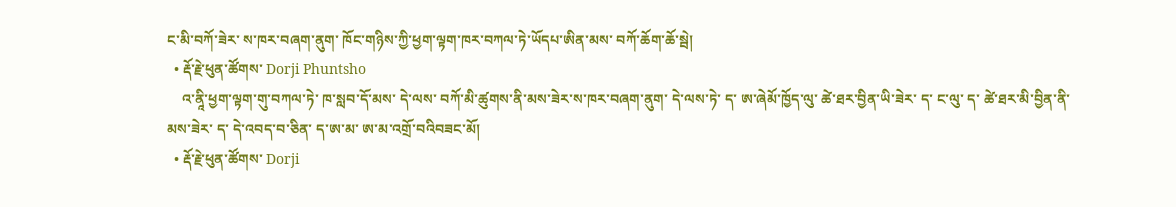ང་མི་བཀོ་ཟེར་ ས་ཁར་བཞག་ནུག་ ཁོང་གཉིས་ཀྱི་ཕྱག་ལྟག་ཁར་བཀལ་ཏེ་ཡོདཔ་ཨིན་མས་ བཀོ་ཆོག་ཆོ་སྦེ།
  • རྡོ་རྗེ་ཕུན་ཚོགས་ Dorji Phuntsho
    འ་ནཱི་ཕྱག་ལྟག་གུ་བཀལ་ཏེ་ ཁ་སླབ་དོ་མས་ དེ་ལས་ བཀོ་མི་ཚུགས་ནི་མས་ཟེར་ས་ཁར་བཞག་ནུག་ དེ་ལས་ཏེ་ ད་ ཨ་ཞེམོ་ཁྱོད་ལུ་ ཚེ་ཐར་བྱིན་ཡི་ཟེར་ ད་ ང་ལུ་ ད་ ཚེ་ཐར་མི་བྱིན་ནི་མས་ཟེར་ ད་ དེ་འབད་བ་ཅིན་ ད་ཨ་མ་ ཨ་མ་འགྲོ་བའིབཟང་མོ།
  • རྡོ་རྗེ་ཕུན་ཚོགས་ Dorji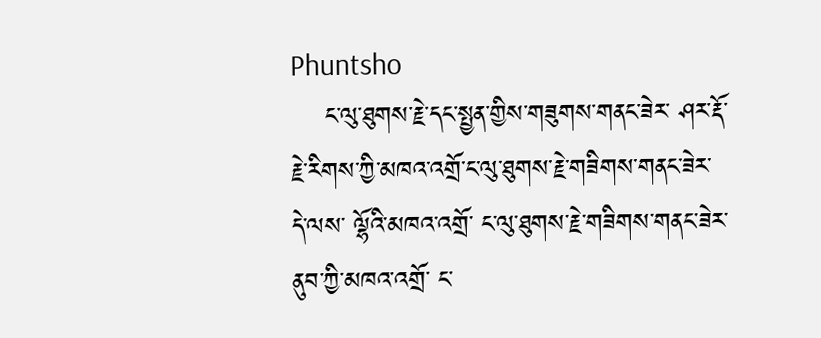Phuntsho
    ང་ལུ་ཐུགས་རྗེ་དང་སྤྱན་གྱིས་གཟུགས་གནང་ཟེར་ ཤར་རྡོ་རྗེ་རིགས་ཀྱི་མཁའ་འགྲོ་ང་ལུ་ཐུགས་རྗེ་གཟིགས་གནང་ཟེར་ དེ་ལས་ ལྷོའི་མཁའ་འགྲོ་ ང་ལུ་ཐུགས་རྗེ་གཟིགས་གནང་ཟེར་ ནུབ་ཀྱི་མཁའ་འགྲོ་ ང་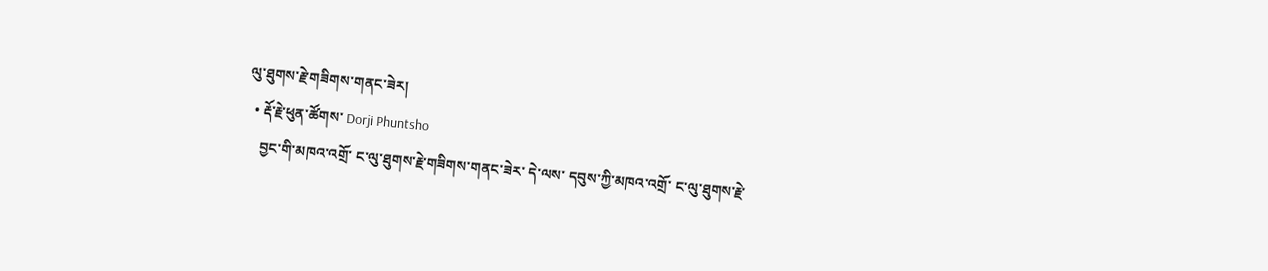ལུ་ཐུགས་རྗེ་གཟིགས་གནང་ཟེར།
  • རྡོ་རྗེ་ཕུན་ཚོགས་ Dorji Phuntsho
    བྱང་གི་མཁའ་འགྲོ་ ང་ལུ་ཐུགས་རྗེ་གཟིགས་གནང་ཟེར་ དེ་ལས་ དབུས་ཀྱི་མཁའ་འགྲོ་ ང་ལུ་ཐུགས་རྗེ་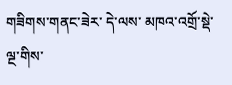གཟིགས་གནང་ཟེར་ དེ་ལས་ མཁའ་འགྲོ་སྡེ་ལྔ་གིས་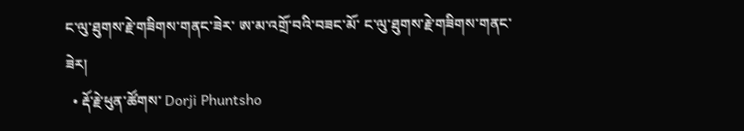ང་ལུ་ཐུགས་རྗེ་གཟིགས་གནང་ཟེར་ ཨ་མ་འགྲོ་བའི་བཟང་མོ་ ང་ལུ་ཐུགས་རྗེ་གཟིགས་གནང་ཟེར།
  • རྡོ་རྗེ་ཕུན་ཚོགས་ Dorji Phuntsho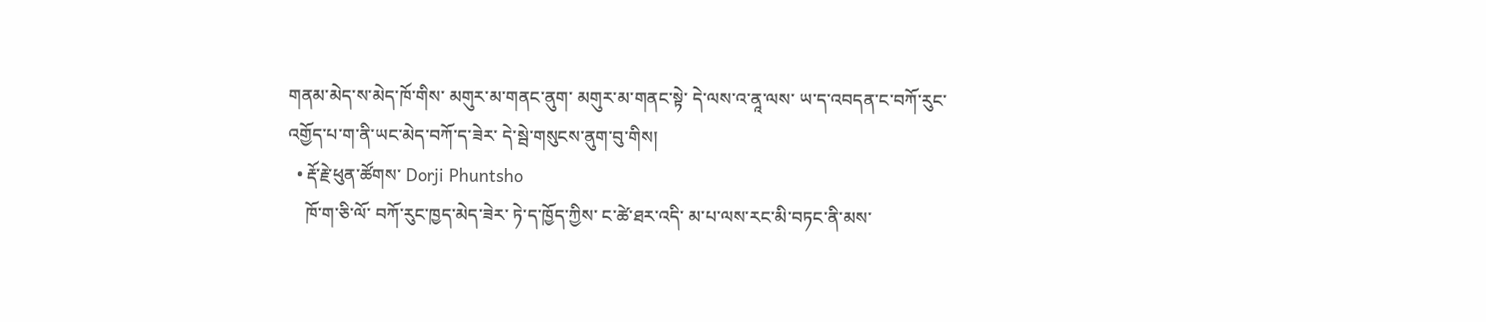གནམ་མེད་ས་མེད་ཁོ་གིས་ མགུར་མ་གནང་ནུག་ མགུར་མ་གནང་སྟེ་ དེ་ལས་འ་ནཱ་ལས་ ཡ་ད་འབདན་ང་བཀོ་རུང་ འགྱོད་པ་ག་ནི་ཡང་མེད་བཀོ་ད་ཟེར་ དེ་སྦེ་གསུངས་ནུག་བུ་གིས།
  • རྡོ་རྗེ་ཕུན་ཚོགས་ Dorji Phuntsho
    ཁོ་ག་ཅི་ལོ་ བཀོ་རུང་ཁྱད་མེད་ཟེར་ ཏེ་ད་ཁྱོད་ཀྱིས་ ང་ཚེ་ཐར་འདི་ མ་པ་ལས་རང་མི་བཏང་ནི་མས་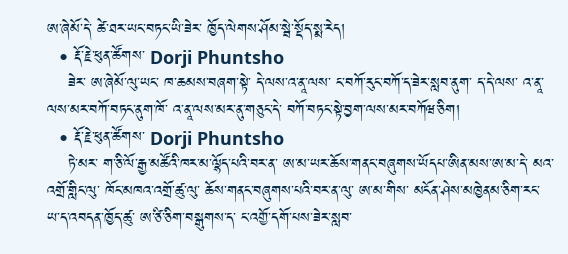ཨ་ཞེམོ་དེ་ ཚེ་ཐར་ཡང་བཏང་ཡི་ཟེར་ ཁྱོད་ལེགས་ཤོམ་སྦེ་སྡོད་སྨ་རེད།
  • རྡོ་རྗེ་ཕུན་ཚོགས་ Dorji Phuntsho
    ཟེར་ ཨ་ཞེམོ་ལུ་ཡང་ ཁ་ཆམས་བཞག་སྟེ་ དེ་ལས་འ་ནཱ་ལས་ ང་བཀོ་རུང་བཀོ་ད་ཟེར་སླབ་ནུག་ ད་དེ་ལས་ འ་ནཱ་ལས་མར་བཀོ་བཏང་ནུག་ཁོ་ འ་ནཱ་ལས་མར་ནུ་གཅུང་དེ་ བཀོ་བཏང་སྟེ་བྱག་ལས་མར་བཀོཝ་ཅིག།
  • རྡོ་རྗེ་ཕུན་ཚོགས་ Dorji Phuntsho
    ཏེ་མར་ ག་ཅི་ལོ་རྒྱ་མཚོའི་ཁར་མ་ལྷོད་པའི་བར་ན་ ཨ་མ་ཡར་ཆོས་གནང་བཞུགས་ཡོདཔ་ཨིན་མས་ཨ་མ་དེ་ མའ་འགྲོ་གླིང་ལུ་ ཁོང་མཁའ་འགྲོ་ཚུ་ལུ་ ཆོས་གནང་བཞུགས་པའི་བར་ན་ལུ་ ཨ་མ་གིས་ མངོན་ཤེས་མཁྱེནམ་ཅིག་རང་ ཡ་ད་འབདན་ཁྱོད་ཚུ་ ཨ་ཙི་ཅིག་བསྒུགས་ད་ ང་འགྱོ་དགོ་པས་ཟེར་སླབ་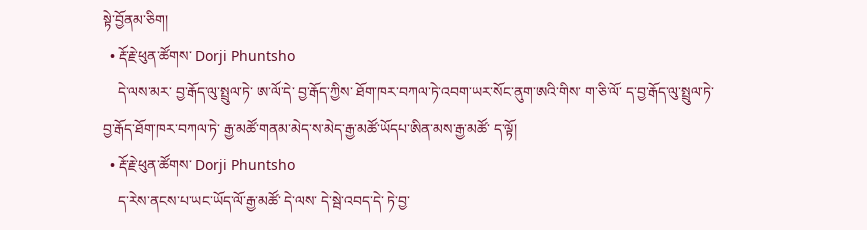སྟེ་བྱོནམ་ཅིག།
  • རྡོ་རྗེ་ཕུན་ཚོགས་ Dorji Phuntsho
    དེ་ལས་མར་ བྱ་རྒོད་ལུ་སྤྲུལ་ཏེ་ ཨ་ལོ་དེ་ བྱ་རྒོད་ཀྱིས་ ཐོག་ཁར་བཀལ་ཏེ་འབག་ཡར་སོང་ནུག་ཨའི་གིས་ ག་ཅི་ལོ་ ད་བྱ་རྒོད་ལུ་སྤྲུལ་ཏེ་ བྱ་རྒོད་ཐོག་ཁར་བཀལ་ཏེ་ རྒྱ་མཚོ་གནམ་མེད་ས་མེད་རྒྱ་མཚོ་ཡོདཔ་ཨིན་མས་རྒྱ་མཚོ་ ད་ལྟོ།
  • རྡོ་རྗེ་ཕུན་ཚོགས་ Dorji Phuntsho
    ད་རེས་ནངས་པ་ཡང་ཡོད་ལོ་རྒྱ་མཚོ་ དེ་ལས་ དེ་སྦེ་འབད་དེ་ ཏེ་བྱ་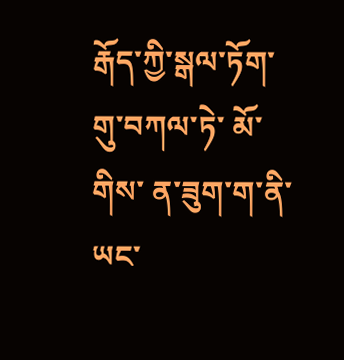རྒོད་ཀྱི་སྒལ་ཏོག་གུ་བཀལ་ཏེ་ མོ་གིས་ ན་ཟུག་ག་ནི་ཡང་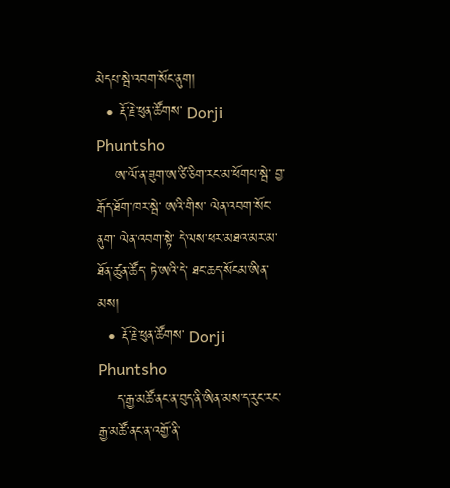མེདཔ་སྦེ་འབག་སོང་ནུག།
  • རྡོ་རྗེ་ཕུན་ཚོགས་ Dorji Phuntsho
    ཨ་ལོ་ན་ཟུག་ཨ་ཙི་ཅིག་རང་མ་ཕོགཔ་སྦེ་ བྱ་རྒོད་ཐོག་ཁར་སྦེ་ ཨའི་གིས་ ལེན་འབག་སོང་ནུག་ ལེན་འབག་སྟེ་ དེ་ལས་ཕར་མཐའ་མར་མ་ཐོན་ཚུན་ཚོད་ ཏེ་ཨའི་དེ་ ཐང་ཆད་སོངམ་ཨིན་མས།
  • རྡོ་རྗེ་ཕུན་ཚོགས་ Dorji Phuntsho
    ད་རྒྱ་མཚོ་ནང་ན་བུད་ནི་ཨིན་མས་ད་རུང་རང་ རྒྱ་མཚོ་ནང་ན་འགྱོ་ནི་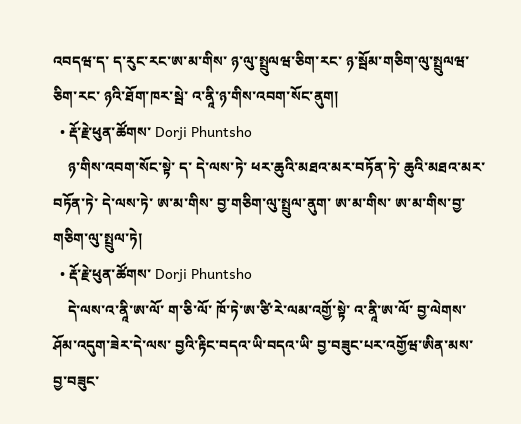འབདཝ་ད་ ད་རུང་རང་ཨ་མ་གིས་ ཉ་ལུ་སྤྲུལཝ་ཅིག་རང་ ཉ་སྦོམ་གཅིག་ལུ་སྤྲུལཝ་ཅིག་རང་ ཉའི་ཐོག་ཁར་སྦེ་ འ་ནཱི་ཉ་གིས་འབག་སོང་ནུག།
  • རྡོ་རྗེ་ཕུན་ཚོགས་ Dorji Phuntsho
    ཉ་གིས་འབག་སོང་སྟེ་ ད་ དེ་ལས་ཏེ་ ཕར་ཆུའི་མཐའ་མར་བཏོན་ཏེ་ ཆུའི་མཐའ་མར་བཏོན་ཏེ་ དེ་ལས་ཏེ་ ཨ་མ་གིས་ བྱ་གཅིག་ལུ་སྤྲུལ་ནུག་ ཨ་མ་གིས་ ཨ་མ་གིས་བྱ་གཅིག་ལུ་སྤྲུལ་ཏེ།
  • རྡོ་རྗེ་ཕུན་ཚོགས་ Dorji Phuntsho
    དེ་ལས་འ་ནཱི་ཨ་ལོ་ ག་ཅི་ལོ་ ཁོ་ཏེ་ཨ་ཙི་རེ་ལམ་འགྱོ་སྟེ་ འ་ནཱི་ཨ་ལོ་ བྱ་ལེགས་ཤོམ་འདུག་ཟེར་དེ་ལས་ བྱའི་རྟིང་བདའ་ཡི་བདའ་ཡི་ བྱ་བཟུང་པར་འགྱོཝ་ཨིན་མས་ བྱ་བཟུང་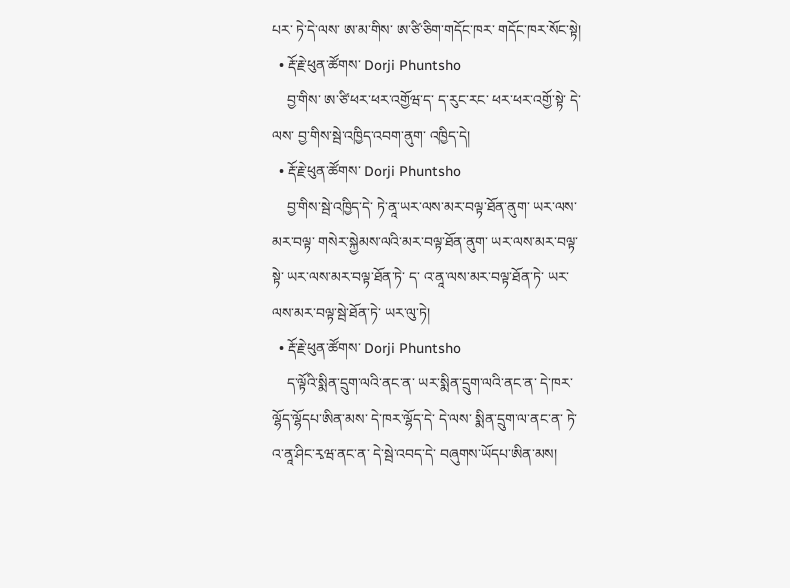པར་ ཏེ་དེ་ལས་ ཨ་མ་གིས་ ཨ་ཙི་ཅིག་གདོང་ཁར་ གདོང་ཁར་སོང་སྟེ།
  • རྡོ་རྗེ་ཕུན་ཚོགས་ Dorji Phuntsho
    བྱ་གིས་ ཨ་ཙི་ཕར་ཕར་འགྱོཝ་ད་ ད་རུང་རང་ ཕར་ཕར་འགྱོ་སྟེ་ དེ་ལས་ བྱ་གིས་སྦེ་འཁྱིད་འབག་ནུག་ འཁྱིད་དེ།
  • རྡོ་རྗེ་ཕུན་ཚོགས་ Dorji Phuntsho
    བྱ་གིས་སྦེ་འཁྱིད་དེ་ ཏེ་ནཱ་ཡར་ལས་མར་བལྟ་ཐོན་ནུག་ ཡར་ལས་མར་བལྟ་ གསེར་སྐྱེམས་ལའི་མར་བལྟ་ཐོན་ནུག་ ཡར་ལས་མར་བལྟ་སྟེ་ ཡར་ལས་མར་བལྟ་ཐོན་ཏེ་ ད་ འ་ནཱ་ལས་མར་བལྟ་ཐོན་ཏེ་ ཡར་ལས་མར་བལྟ་སྦེ་ཐོན་ཏེ་ ཡར་ལུ་ཏེ།
  • རྡོ་རྗེ་ཕུན་ཚོགས་ Dorji Phuntsho
    ད་ལྟོའི་སྨིན་དྲུག་ལའི་ནང་ན་ ཡར་སྨིན་དྲུག་ལའི་ནང་ན་ དེ་ཁར་ལྷོད་ལྷོདཔ་ཨིན་མས་ དེ་ཁར་ལྷོད་དེ་ དེ་ལས་ སྨིན་དྲུག་ལ་ནང་ན་ ཏེ་འ་ནཱ་ཤིང་རྭཝ་ནང་ན་ དེ་སྦེ་འབད་དེ་ བཞུགས་ཡོདཔ་ཨིན་མས།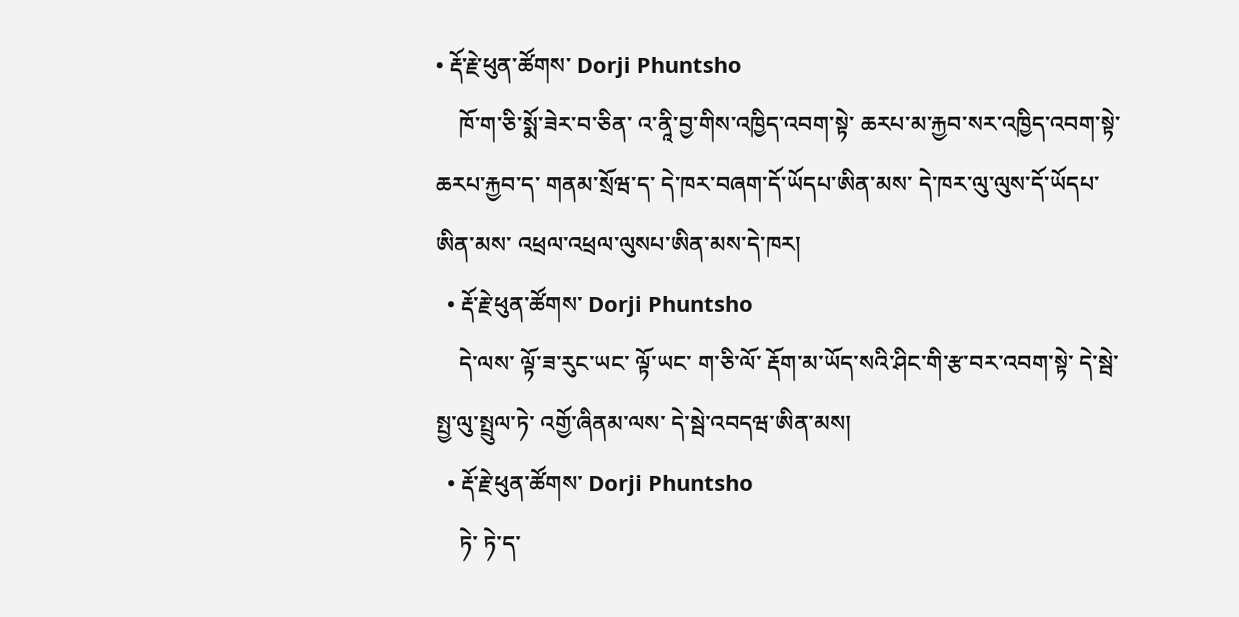• རྡོ་རྗེ་ཕུན་ཚོགས་ Dorji Phuntsho
    ཁོ་ག་ཅི་སྨོ་ཟེར་བ་ཅིན་ འ་ནཱི་བྱ་གིས་འཁྱིད་འབག་སྟེ་ ཆརཔ་མ་རྐྱབ་སར་འཁྱིད་འབག་སྟེ་ ཆརཔ་རྐྱབ་ད་ གནམ་སྲོཝ་ད་ དེ་ཁར་བཞག་དོ་ཡོདཔ་ཨིན་མས་ དེ་ཁར་ལུ་ལུས་དོ་ཡོདཔ་ཨིན་མས་ འཕྲལ་འཕྲལ་ལུསཔ་ཨིན་མས་དེ་ཁར།
  • རྡོ་རྗེ་ཕུན་ཚོགས་ Dorji Phuntsho
    དེ་ལས་ ལྟོ་ཟ་རུང་ཡང་ ལྟོ་ཡང་ ག་ཅི་ལོ་ རྡོག་མ་ཡོད་སའི་ཤིང་གི་རྩ་བར་འབག་སྟེ་ དེ་སྦེ་སྤྱ་ལུ་སྤྲུལ་ཏེ་ འགྱོ་ཞིནམ་ལས་ དེ་སྦེ་འབདཝ་ཨིན་མས།
  • རྡོ་རྗེ་ཕུན་ཚོགས་ Dorji Phuntsho
    ཏེ་ ཏེ་ད་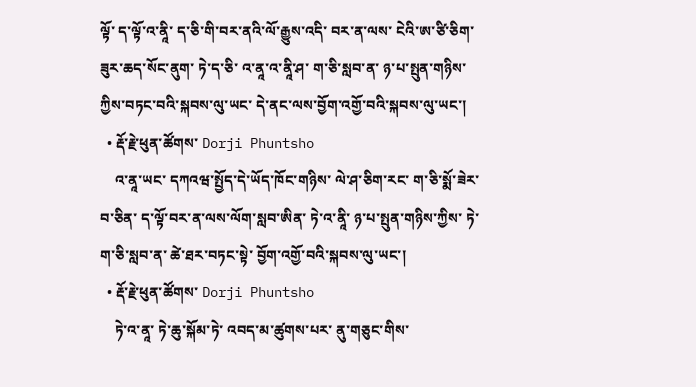ལྟོ་ ད་ལྟོ་འ་ནཱི་ ད་ཅི་གི་བར་ནའི་ལོ་རྒྱུས་འདི་ བར་ན་ལས་ ངེའི་ཨ་ཙི་ཅིག་ཟུར་ཆད་སོང་ནུག་ ཏེ་ད་ཅི་ འ་ནཱ་འ་ནཱི་ཤ་ ག་ཅི་སླབ་ན་ ཉ་པ་སྤུན་གཉིས་ཀྱིས་བཏང་བའི་སྐབས་ལུ་ཡང་ དེ་ནང་ལས་བྱོག་འགྱོ་བའི་སྐབས་ལུ་ཡང་།
  • རྡོ་རྗེ་ཕུན་ཚོགས་ Dorji Phuntsho
    འ་ནཱ་ཡང་ དཀའཝ་སྤྱོད་དེ་ཡོད་ཁོང་གཉིས་ ལེ་ཤ་ཅིག་རང་ ག་ཅི་སྨོ་ཟེར་བ་ཅིན་ ད་ལྟོ་བར་ན་ལས་ལོག་སླབ་ཨིན་ ཏེ་འ་ནཱི་ ཉ་པ་སྤུན་གཉིས་ཀྱིས་ ཏེ་ག་ཅི་སླབ་ན་ ཚེ་ཐར་བཏང་སྟེ་ བྱོག་འགྱོ་བའི་སྐབས་ལུ་ཡང་།
  • རྡོ་རྗེ་ཕུན་ཚོགས་ Dorji Phuntsho
    ཏེ་འ་ནཱ་ ཏེ་ཆུ་སྐོམ་ཏེ་ འབད་མ་ཚུགས་པར་ ནུ་གཅུང་གིས་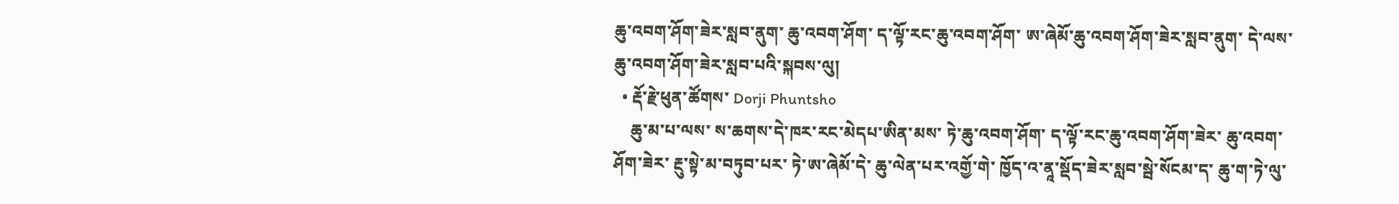ཆུ་འབག་ཤོག་ཟེར་སླབ་ནུག་ ཆུ་འབག་ཤོག་ ད་ལྟོ་རང་ཆུ་འབག་ཤོག་ ཨ་ཞེམོ་ཆུ་འབག་ཤོག་ཟེར་སླབ་ནུག་ དེ་ལས་ ཆུ་འབག་ཤོག་ཟེར་སླབ་པའི་སྐབས་ལུ།
  • རྡོ་རྗེ་ཕུན་ཚོགས་ Dorji Phuntsho
    ཆུ་མ་པ་ལས་ ས་ཆགས་དེ་ཁར་རང་མེདཔ་ཨིན་མས་ ཏེ་ཆུ་འབག་ཤོག་ ད་ལྟོ་རང་ཆུ་འབག་ཤོག་ཟེར་ ཆུ་འབག་ཤོག་ཟེར་ རྔུ་སྟེ་མ་བཏུབ་པར་ ཏེ་ཨ་ཞེམོ་དེ་ ཆུ་ལེན་པར་འགྱོ་གེ་ ཁྱོད་འ་ནཱ་སྡོད་ཟེར་སླབ་སྦེ་སོངམ་ད་ ཆུ་ག་ཏེ་ལུ་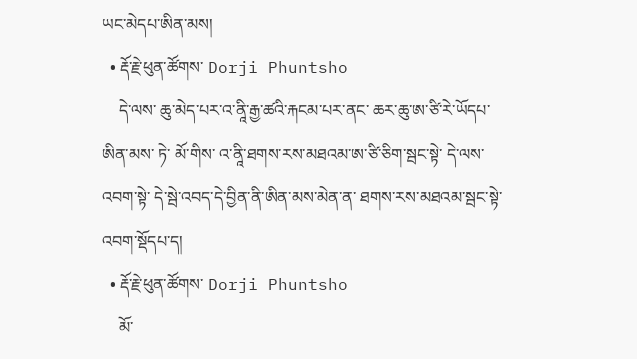ཡང་མེདཔ་ཨིན་མས།
  • རྡོ་རྗེ་ཕུན་ཚོགས་ Dorji Phuntsho
    དེ་ལས་ ཆུ་མེད་པར་འ་ནཱི་རྒྱ་ཚའི་རྐངམ་པར་ནང་ ཆར་ཆུ་ཨ་ཙི་རེ་ཡོདཔ་ཨིན་མས་ ཏེ་ མོ་གིས་ འ་ནཱི་ཐགས་རས་མཐའམ་ཨ་ཙི་ཅིག་སྦང་སྟེ་ དེ་ལས་ འབག་སྟེ་ དེ་སྦེ་འབད་དེ་བྱིན་ནི་ཨིན་མས་མེན་ན་ ཐགས་རས་མཐའམ་སྦང་སྟེ་འབག་སྡོདཔ་ད།
  • རྡོ་རྗེ་ཕུན་ཚོགས་ Dorji Phuntsho
    མོ་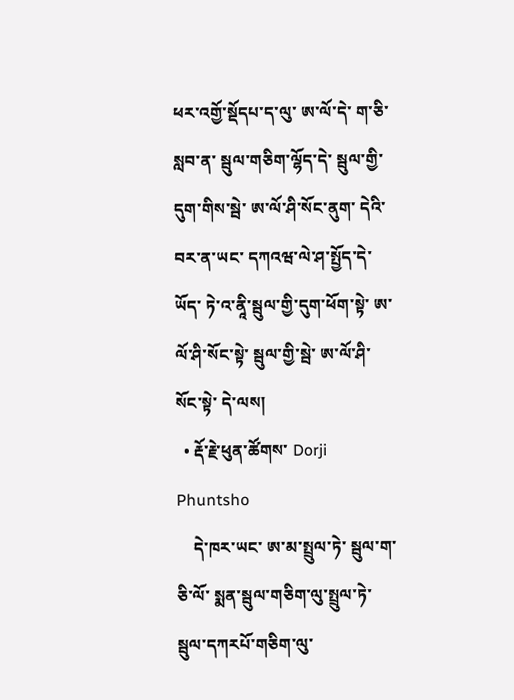ཕར་འགྱོ་སྡོདཔ་ད་ལུ་ ཨ་ལོ་དེ་ ག་ཅི་སླབ་ན་ སྦུལ་གཅིག་ལྷོད་དེ་ སྦུལ་གྱི་དུག་གིས་སྦེ་ ཨ་ལོ་ཤི་སོང་ནུག་ དེའི་བར་ན་ཡང་ དཀའཝ་ལེ་ཤ་སྤྱོད་དེ་ཡོད་ ཏེ་འ་ནཱི་སྦུལ་གྱི་དུག་ཕོག་སྟེ་ ཨ་ལོ་ཤི་སོང་སྟེ་ སྦུལ་གྱི་སྦེ་ ཨ་ལོ་ཤི་སོང་སྟེ་ དེ་ལས།
  • རྡོ་རྗེ་ཕུན་ཚོགས་ Dorji Phuntsho
    དེ་ཁར་ཡང་ ཨ་མ་སྤྲུལ་ཏེ་ སྦུལ་ག་ཅི་ལོ་ སྨན་སྦུལ་གཅིག་ལུ་སྤྲུལ་ཏེ་ སྦུལ་དཀརཔོ་གཅིག་ལུ་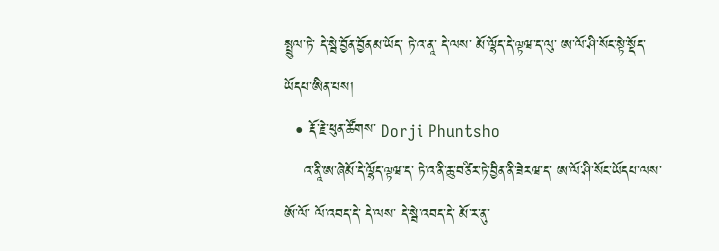སྤྲུལ་ཏེ་ དེ་སྦེ་བྱོན་བྱོནམ་ཡོད་ ཏེ་འ་ནཱ་ དེ་ལས་ མོ་ལྷོད་དེ་ལྟཝ་ད་ལུ་ ཨ་ལོ་ཤི་སོང་སྟེ་སྡོད་ཡོདཔ་ཨིན་པས།
  • རྡོ་རྗེ་ཕུན་ཚོགས་ Dorji Phuntsho
    འ་ནཱི་ཨ་ཞེམོ་དེ་ལྷོད་ལྟཝ་ད་ ཏེ་འ་ནི་ཆུ་བཙིར་ཏེ་བྱིན་ནི་ཟེརཝ་ད་ ཨ་ལོ་ཤི་སོང་ཡོདཔ་ལས་ ཨོ་ལོ་ ལོ་འབད་དེ་ དེ་ལས་ དེ་སྦེ་འབད་དེ་ མོ་ར་ནུ་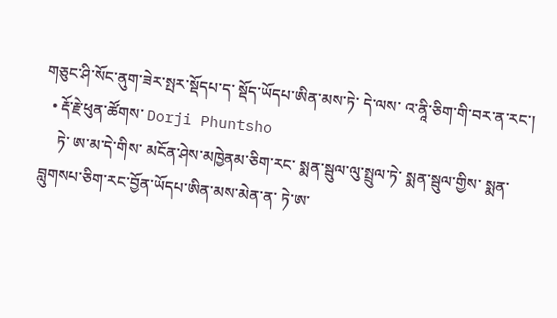གཅུང་ཤི་སོང་ནུག་ཟེར་སྤར་སྡོདཔ་ད་ སྡོད་ཡོདཔ་ཨིན་མས་ཏེ་ དེ་ལས་ འ་ནཱི་ཅིག་གི་བར་ན་རང་།
  • རྡོ་རྗེ་ཕུན་ཚོགས་ Dorji Phuntsho
    ཏེ་ ཨ་མ་དེ་གིས་ མངོན་ཤེས་མཁྱེནམ་ཅིག་རང་ སྨན་སྦུལ་ལུ་སྤྲུལ་ཏེ་ སྨན་སྦུལ་གྱིས་ སྨན་བླུགསཔ་ཅིག་རང་བྱོན་ཡོདཔ་ཨིན་མས་མེན་ན་ ཏེ་ཨ་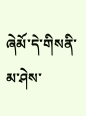ཞེམོ་དེ་གིསནི་ མ་ཤེས་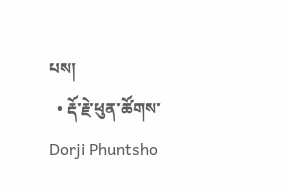པས།
  • རྡོ་རྗེ་ཕུན་ཚོགས་ Dorji Phuntsho